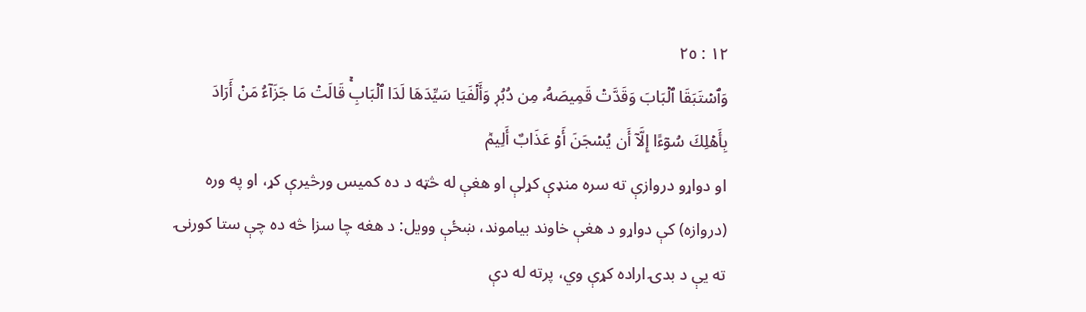١٢ : ٢٥
وَٱسۡتَبَقَا ٱلۡبَابَ وَقَدَّتۡ قَمِيصَهُۥ مِن دُبُرٖ وَأَلۡفَيَا سَيِّدَهَا لَدَا ٱلۡبَابِۚ قَالَتۡ مَا جَزَآءُ مَنۡ أَرَادَ بِأَهۡلِكَ سُوٓءًا إِلَّآ أَن يُسۡجَنَ أَوۡ عَذَابٌ أَلِيمٞ
او دواړو دروازې ته سره منډې کړلې او هغې له څټه د ده كميس ورڅيرې كړ، او په وره (دروازه) كې دواړو د هغې خاوند بياموند، ښځې وويل: د هغه چا سزا څه ده چې ستا كورنۍ ته يې د بدۍ اراده كړې وي، پرته له دې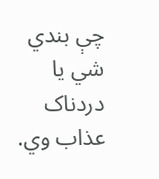چې بندي شي يا دردناک عذاب وي.